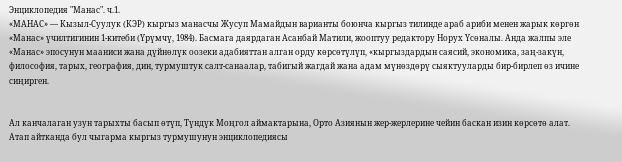Энциклопедия "Манас". ч.1.
«МАНАС» — Кызыл-Суулук (КЭР) кыргыз манасчы Жусуп Мамайдын варианты боюнча кыргыз тилинде араб ариби менен жарык көргөн «Манас» үчилтигинин 1-китеби (Үрүмчү, 1984). Басмага даярдаган Асанбай Матили, жооптуу редактору Норух Үсөналы. Анда жалпы эле «Манас» эпосунун мааниси жана дүйнөлүк оозеки адабияттан алган орду көрсөтүлүп, «кыргыздардын саясий, экономика, заң-закүн, философия, тарых, география, дин, турмуштук салт-санаалар, табигый жагдай жана адам мүнөздөрү сыяктууларды бир-бирлеп өз ичине сиңирген.


Ал канчалаган узун тарыхты басып өтүп, Түндүк Моңгол аймактарына, Орто Азиянын жер-жерлерине чейин баскан изин көрсөтө алат. Атап айтканда бул чыгарма кыргыз турмушунун энциклопедиясы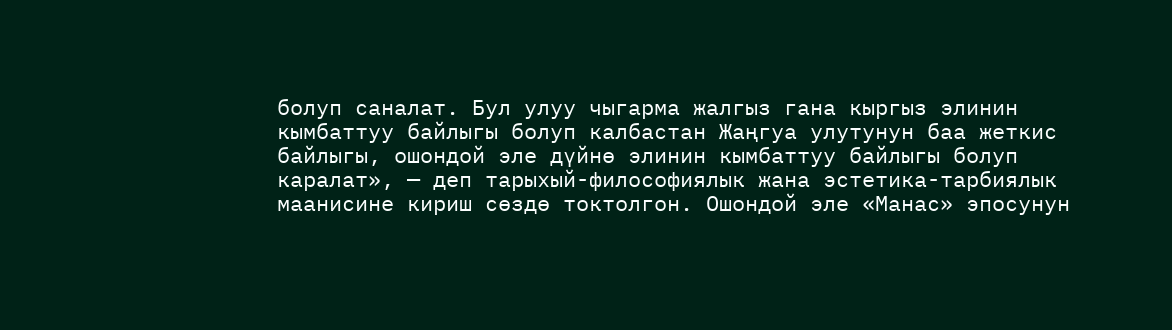болуп саналат. Бул улуу чыгарма жалгыз гана кыргыз элинин кымбаттуу байлыгы болуп калбастан Жаңгуа улутунун баа жеткис байлыгы, ошондой эле дүйнө элинин кымбаттуу байлыгы болуп каралат», — деп тарыхый-философиялык жана эстетика-тарбиялык маанисине кириш сөздө токтолгон. Ошондой эле «Манас» эпосунун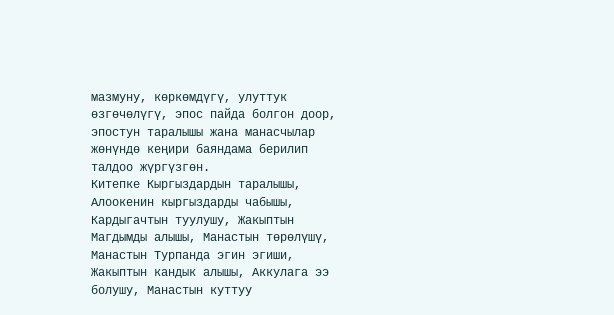мазмуну, көркөмдүгү, улуттук өзгөчөлүгү, эпос пайда болгон доор, эпостун таралышы жана манасчылар жөнүндө кеңири баяндама берилип талдоо жүргүзгөн.
Китепке Кыргыздардын таралышы, Алоокенин кыргыздарды чабышы, Кардыгачтын туулушу, Жакыптын Магдымды алышы, Манастын төрөлүшү, Манастын Турпанда эгин эгиши, Жакыптын кандык алышы, Аккулага ээ болушу, Манастын куттуу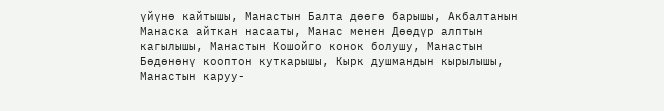үйүнө кайтышы, Манастын Балта дөөгө барышы, Акбалтанын Манаска айткан насааты, Манас менен Дөөдүр алптын кагылышы, Манастын Кошойго конок болушу, Манастын Бөдөнөнү кооптон куткарышы, Кырк душмандын кырылышы, Манастын каруу-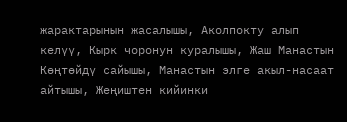жарактарынын жасалышы, Аколпокту алып келүү, Кырк чоронун куралышы, Жаш Манастын Көңтөйдү сайышы, Манастын элге акыл-насаат айтышы, Жеңиштен кийинки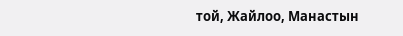той, Жайлоо, Манастын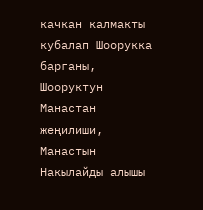качкан калмакты кубалап Шоорукка барганы, Шооруктун Манастан жеңилиши, Манастын Накылайды алышы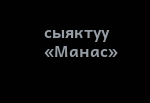сыяктуу «Манас»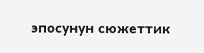эпосунун сюжеттик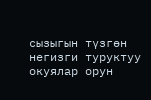сызыгын түзгөн негизги туруктуу окуялар орун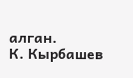алган.
К. Кырбашев